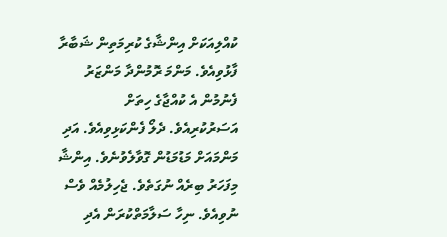ކުއްލިއަކަށް އިންޝާގެ ކުރިމަތިން ޝަބާރާ ފާޅުވިއެވެ. މަންމަ ރޮމުންދާ މަންޒަރު ފެނުމުން އެ ކުއްޖާގެ ހިތަށް އަސަރުކުރިއެވެ. ދެލޯ ފެންކަޅިވިއެވެ. އަދި މަންމައަށް މަޑުމަޑުން ގޮވާލެވުނެވެ. އިންޝާ މިފަހަރު ބިރެއް ނުގަތެވެ. ޖެހިލުމެއް ވެސް ނުވިއެވެ. ނިހާ ސަލާމަތްކުރަން އެދި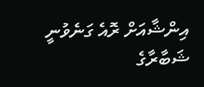އިންޝާއަށް ރޮއެ ގަނެވުނީ ޝަބާރާގެ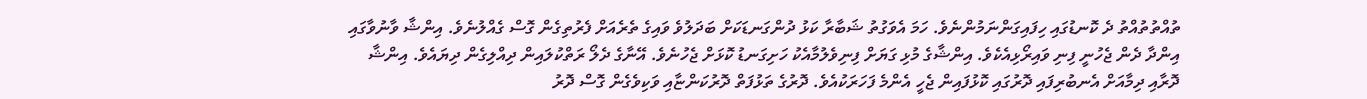ތުއްތުތުއްތު ދެ ކޮނޑުގައި ހިފައިގަންނަމުންނެވެ. ހަމަ އެވަގުތު ޝަބާރާ ކަޅު ދުންގަނޑަކަށް ބަދަލުވެ ވައިގެ ތެރެއަށް ފެރުތިގެން ގޮސް ގެއްލުނެވެ. އިންޝާ ވާނުވާގައި އިންދާ ދެން ޖެހުނީ ފިނި ވައިރޯޅިއެކެވެ. އިންޝާގެ މުޅި ގަޔަށް ފިނިވެލުމާއެކު ހަށިގަނޑު ކޮޅަށް ޖެހުނެވެ. އޭނާގެ ދެލޯ ރަތްކުލައިން ދިއްލިގެން ދިޔައެވެ. އިންޝާ ދޮރާއި ދިމާއަށް އެނބުރިފައި ދޮރުގައި ކޮޅުފައިން ޖެހީ އެންމެ ފަހަރަކުއެވެ. ދޮރުގެ ތަޅުފަތް ދޮރުކަންޏާއި ވަކިވެގެން ގޮސް ދޮރު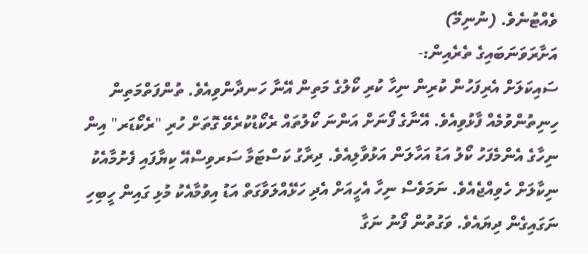ވެއްޓުނެވެ. (ނުނިމޭ)
އަށާރަވަނަބައިގެ ތެރެއިން:-
ސައިކަލަށް އެރިފަހުން ކުރިން ނިހާ ކުރި ކޯލުގެ މަތިން އޭނާ ހަނދާންވިއެވެ. ތުންފަތްމަތިން ހިނިތުންވުމެއް ފާޅުވިއެވެ. އޭނާގެ ފޯނަށް އަންނަ ކޯލުތައް ރެކޯޑުކުރެވޭ ގޮތަށް ހުރި "ރެކޯޑަރ" އިން ނިހާގެ އެންމެފަހު ކޯލު އަޑު އަހާލަން އަޅުވާލިއެވެ. ދިރާގު ކަސްޓަމާ ސަރވިސްއޭ ކިޔާފައި ފެށުމާއެކު ނިކާލަށް ހެވިއްޖެއެވެ. ނަމަވެސް ނިހާ އެހީއަށް އެދި ހަޅޭއްލަވާގަތް އަޑު އިވުމާއެކު މުޅި ގައިން ހީބިހި ނަގައިގެން ދިޔައެވެ. ވަގުތުން ފޯނު ނަގާ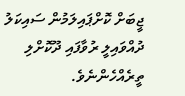ޖީބަށް ކޮށްޕައިލަމުން ސައިކަލު ދުއްވައިލީ ރުވާފައި ދޫކޮށްލި ތީރެއްހެންނެވެ.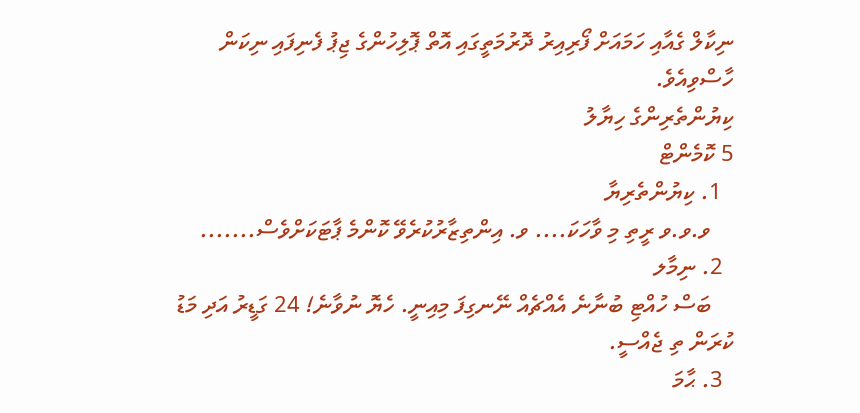ނިކާލް ގެއާއި ހަމައަށް ފޯރިއިރު ދޮރުމަތީގައި އޮތް ޕޮލިހުންގެ ޖިޕު ފެނިފައި ނިކަން ހާސްވިއެވެ.
ކިޔުންތެރިންގެ ހިޔާލު
5 ކޮމެންޓް
  1. ކިޔުންތެރިޔާ
    ވ.ވ.ވ ރީތި މި ވާހަކަ.... ވ. އިންތިޒާރުކުރެވޭ ކޮންމެ ޕާޓަކަށްވެސް.......
  2. ނިމާލ
    ބަސް ހުއްޓި ބުނާނެ އެއްޗެއް ނޭނގިފަ މިއިނީ. ހެޔޮ ނުވާނެ! 24 ގަޑީރު އަދި މަޑު ކުރަން ތި ޖެއްސީ.
  3. ޙާމަ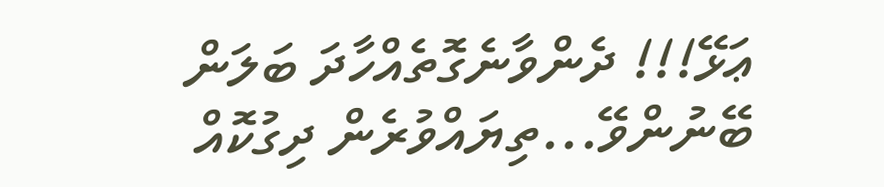ޢަޅޭ!!! ދެންވާނެގޮތެއްހާދަ ބަލަން ބޭނުންވޭ...ތިޔައްވުރެން ދިގުކޮއް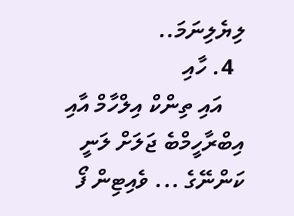ލިޔެލިނަމަ..
  4. ހާއި
    އައި ތިންކް އިލްހާމް އާއި އިބްރާހީމްބެ ޖަލަށް ލަނީ ކަންނޭގެ ... ވެއިޓިން ފޯ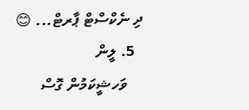ދި ނެކްސްޓް ޕާރޓް... 😊
  5. ލީން
    ވަހޝީކަމުން ގޮސް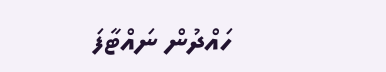ހައްދުން ނައްޓާފަ